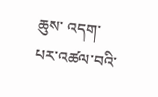ཆུས་ འདག་པར་འཚལ་བའི་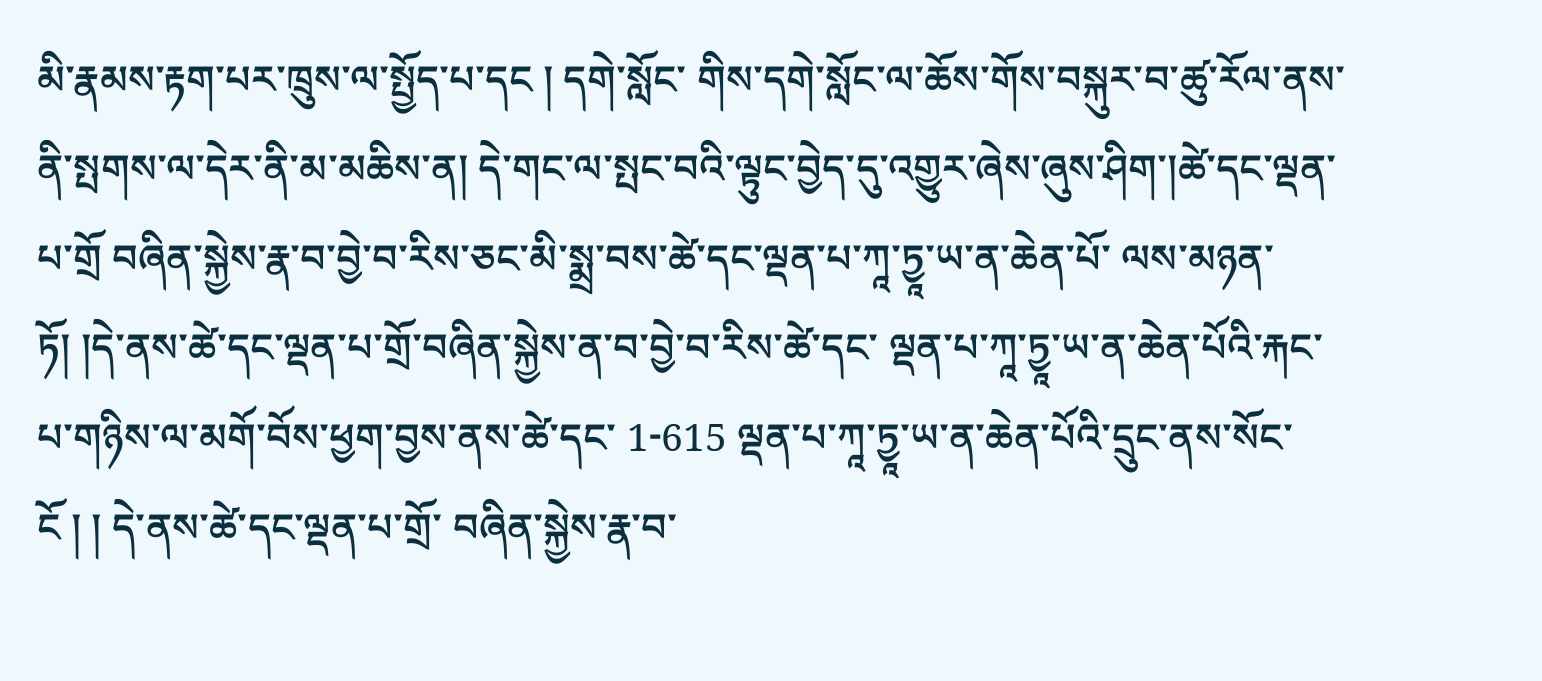མི་རྣམས་རྟག་པར་ཁྲུས་ལ་སྤྱོད་པ་དང ། དགེ་སློང་ གིས་དགེ་སློང་ལ་ཆོས་གོས་བསྐུར་བ་ཚུ་རོལ་ནས་ནི་སྤགས་ལ་དེར་ནི་མ་མཆིས་ན། དེ་གང་ལ་སྤང་བའི་ལྟུང་བྱེད་དུ་འགྱུར་ཞེས་ཞུས་ཤིག་།ཚེ་དང་ལྡན་པ་གྲོ བཞིན་སྐྱེས་རྣ་བ་བྱེ་བ་རིས་ཅང་མི་སྨྲ་བས་ཚེ་དང་ལྡན་པ་ཀཱ་ཏྱཱ་ཡ་ན་ཆེན་པོ་ ལས་མཉན་ཏོ། །དེ་ནས་ཚེ་དང་ལྡན་པ་གྲོ་བཞིན་སྐྱེས་ན་བ་བྱེ་བ་རིས་ཚེ་དང་ ལྡན་པ་ཀཱ་ཏྱཱ་ཡ་ན་ཆེན་པོའི་རྐང་པ་གཉིས་ལ་མགོ་བོས་ཕྱག་བྱས་ནས་ཚེ་དང་ 1-615 ལྡན་པ་ཀཱ་ཏྱཱ་ཡ་ན་ཆེན་པོའི་དྲུང་ནས་སོང་ངོ ། ། དེ་ནས་ཚེ་དང་ལྡན་པ་གྲོ་ བཞིན་སྐྱེས་རྣ་བ་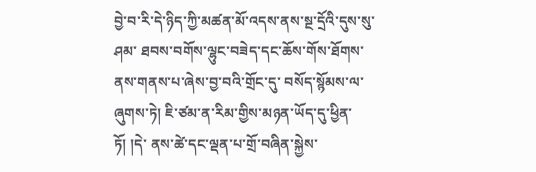བྱེ་བ་རི་དེ་ཉིད་ཀྱི་མཚན་མོ་འདས་ནས་སྔ་དྲོའི་དུས་སུ་ཤམ་ ཐབས་བགོས་ལྷུང་བཟེད་དང་ཆོས་གོས་ཐོགས་ནས་གནས་པ་ཞེས་བྱ་བའི་གྲོང་དུ་ བསོད་སྙོམས་ལ་ཞུགས་ཏེ། ཇི་ཙམ་ན་རིམ་གྱིས་མཉན་ཡོད་དུ་ཕྱིན་ཏོ། །དེ་ ནས་ཚེ་དང་ལྡན་པ་གྲོ་བཞིན་སྐྱེས་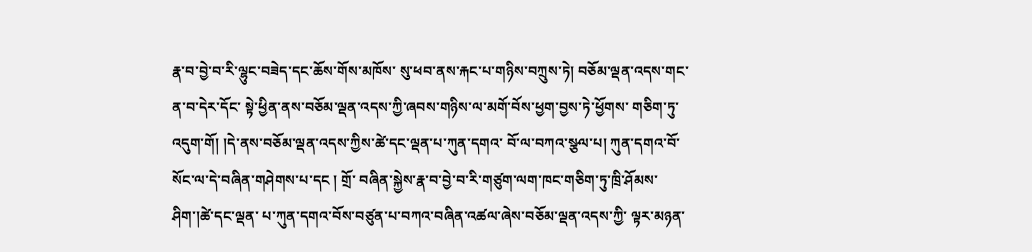རྣ་བ་བྱེ་བ་རི་ལྷུང་བཟེད་དང་ཆོས་གོས་མཁོས་ སུ་ཕབ་ནས་རྐང་པ་གཉིས་བཀྲུས་ཏེ། བཅོམ་ལྡན་འདས་གང་ན་བ་དེར་དོང་ སྟེ་ཕྱིན་ནས་བཅོམ་ལྡན་འདས་ཀྱི་ཞབས་གཉིས་ལ་མགོ་བོས་ཕྱག་བྱས་ཏེ་ཕྱོགས་ གཅིག་ཏུ་འདུག་གོ། །དེ་ནས་བཅོམ་ལྡན་འདས་ཀྱིས་ཚེ་དང་ལྡན་པ་ཀུན་དགའ་ བོ་ལ་བཀའ་སྩལ་པ། ཀུན་དགའ་བོ་སོང་ལ་དེ་བཞིན་གཤེགས་པ་དང ། གྲོ་ བཞིན་སྐྱེས་རྣ་བ་བྱེ་བ་རི་གཙུག་ལག་ཁང་གཅིག་ཏུ་ཁྲི་ཤོམས་ཤིག་།ཚེ་དང་ལྡན་ པ་ཀུན་དགའ་བོས་བཙུན་པ་བཀའ་བཞིན་འཚལ་ཞེས་བཅོམ་ལྡན་འདས་ཀྱི་ ལྟར་མཉན་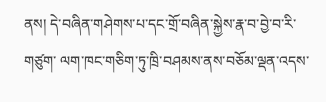ནས། དེ་བཞིན་གཤེགས་པ་དང་གྲོ་བཞིན་སྐྱེས་རྣ་བ་བྱེ་བ་རི་གཙུག་ ལག་ཁང་གཅིག་ཏུ་ཁྲི་བཤམས་ནས་བཅོམ་ལྡན་འདས་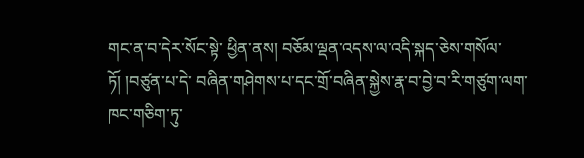གང་ན་བ་དེར་སོང་སྟེ་ ཕྱིན་ནས། བཅོམ་ལྡན་འདས་ལ་འདི་སྐད་ཅེས་གསོལ་ཏོ། །བཙུན་པ་དེ་ བཞིན་གཤེགས་པ་དང་གྲོ་བཞིན་སྐྱེས་རྣ་བ་བྱེ་བ་རི་གཙུག་ལག་ཁང་གཅིག་ཏུ་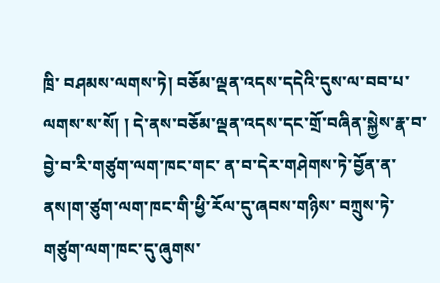ཁྲི་ བཤམས་ལགས་ཏེ། བཅོམ་ལྡན་འདས་དདེའི་དུས་ལ་བབ་པ་ལགས་ས་སོ། ། དེ་ནས་བཅོམ་ལྡན་འདས་དང་གྲོ་བཞིན་སྐྱེས་རྣ་བ་བྱེ་བ་རི་གཙུག་ལག་ཁང་གང་ ན་བ་དེར་གཤེགས་ཏེ་བྱོན་ན་ནས།ག་ཙུག་ལག་ཁང་གི་ཕྱི་རོལ་དུ་ཞབས་གཉིས་ བཀྲུས་ཏེ་གཙུག་ལག་ཁང་དུ་ཞུགས་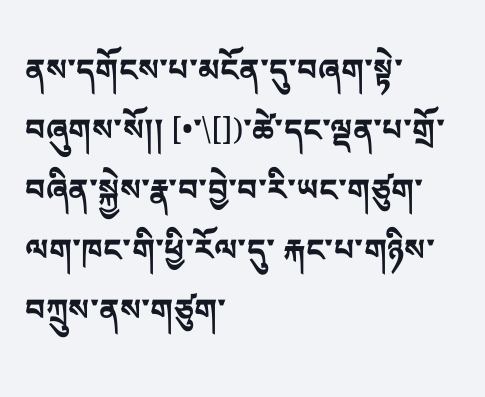ནས་དགོངས་པ་མངོན་དུ་བཞག་སྟེ་བཞུགས་སོ།། [•་\[])་ཚེ་དང་ལྡན་པ་གྲོ་བཞིན་སྐྱེས་རྣ་བ་བྱེ་བ་རི་ཡང་གཙུག་ལག་ཁང་གི་ཕྱི་རོལ་དུ་ རྐང་པ་གཉིས་བཀྲུས་ནས་གཙུག་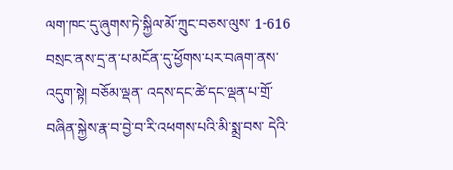ལག་ཁང་དུ་ཞུགས་ཏེ་སྐྱིལ་མོ་ཀྲུང་བཅས་ལུས་ 1-616 བསྲང་ནས་དྲ་ན་པ་མངོན་དུ་ཕྱོགས་པར་བཞག་ནས་འདུག་སྟེ། བཅོམ་ལྡན་ འདས་དང་ཚེ་དང་ལྡན་པ་གྲོ་བཞིན་སྐྱེས་རྣ་བ་བྱེ་བ་རི་འཕགས་པའི་མི་སྨྲ་བས་ དེའི་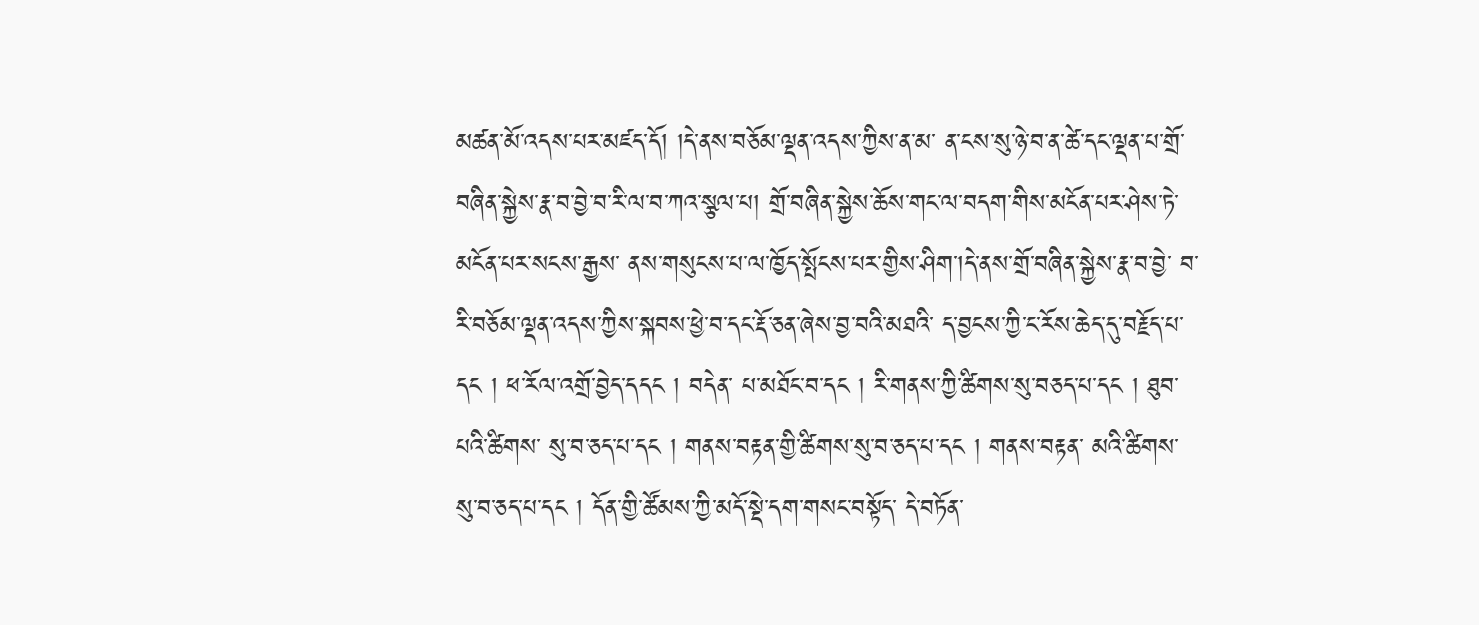མཚན་མོ་འདས་པར་མཛད་དོ། །དེ་ནས་བཅོམ་ལྡན་འདས་ཀྱིས་ན་མ་ ན་ངས་སུ་ཉེ་བ་ན་ཚེ་དང་ལྡན་པ་གྲོ་བཞིན་སྐྱེས་རྣ་བ་བྱེ་བ་རི་ལ་བ་ཀའ་སྩལ་པ། གྲོ་བཞིན་སྐྱེས་ཆོས་གང་ལ་བདག་གིས་མངོན་པར་ཤེས་ཏེ་མངོན་པར་སངས་རྒྱས་ ནས་གསུངས་པ་ལ་ཁྱོད་སྤོངས་པར་གྱིས་ཤིག་།དེ་ནས་གྲོ་བཞིན་སྐྱེས་རྣ་བ་བྱེ་ བ་རི་བཅོམ་ལྡན་འདས་ཀྱིས་སྐབས་ཕྱེ་བ་དང་རྡོ་ཅན་ཞེས་བྱ་བའི་མཐའི་ ད་བྱངས་ཀྱི་ང་རོས་ཆེད་དུ་བརྗོད་པ་དང ། ཕ་རོལ་འགྲོ་བྱེད་དདང ། བདེན་ པ་མཐོང་བ་དང ། རི་གནས་ཀྱི་ཚིགས་སུ་བཅད་པ་དང ། ཐུབ་པའི་ཚིགས་ སུ་བ་ཅད་པ་དང ། གནས་བརྟན་གྱི་ཚིགས་སུ་བ་ཅད་པ་དང ། གནས་བརྟན་ མའི་ཚིགས་སུ་བ་ཅད་པ་དང ། དོན་གྱི་ཚོམས་ཀྱི་མདོ་སྡེ་དག་གསང་བསྟོད་ དེ་བཏོན་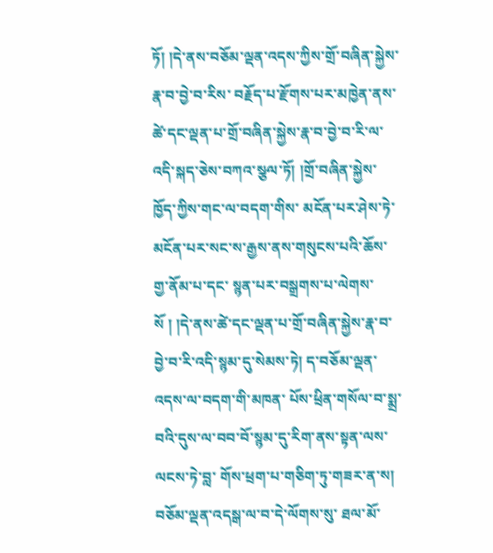ཏོ། །དེ་ནས་བཅོམ་ལྡན་འདས་ཀྱིས་གྲོ་བཞིན་སྐྱེས་རྣ་བ་བྱེ་བ་རིས་ བརྗོད་པ་རྫོགས་པར་མཁྱེན་ནས་ཚེ་དང་ལྡན་པ་གྲོ་བཞིན་སྐྱེས་རྣ་བ་བྱེ་བ་རི་ལ་ འདི་སྐད་ཅེས་བཀའ་སྩལ་ཏོ། །གྲོ་བཞིན་སྐྱེས་ཁྱོད་ཀྱིས་གང་ལ་བདག་གིས་ མངོན་པར་ཤེས་ཏེ་མངོན་པར་སང་ས་རྒྱས་ནས་གསུངས་པའི་ཆོས་གྱ་ནོམ་པ་དང་ སྙན་པར་བསྒྲགས་པ་ལེགས་སོ ། །དེ་ནས་ཚེ་དང་ལྡན་པ་གྲོ་བཞིན་སྐྱེས་རྣ་བ་ བྱེ་བ་རི་འདི་སྙམ་དུ་སེམས་ཏེ། ད་བཅོམ་ལྡན་འདས་ལ་བདག་གི་མཁན་ པོས་ཕྲིན་གསོལ་བ་སྨྲ་བའི་དུས་ལ་བབ་བོ་སྙམ་དུ་རིག་ནས་སྟན་ལས་ལངས་ཏེ་བླ་ གོས་ཕྲག་པ་གཅིག་ཏུ་གཟར་ན་ས། བཅོམ་ལྡན་འདསྒ་ལ་བ་དེ་ལོགས་སུ་ ཐལ་མོ་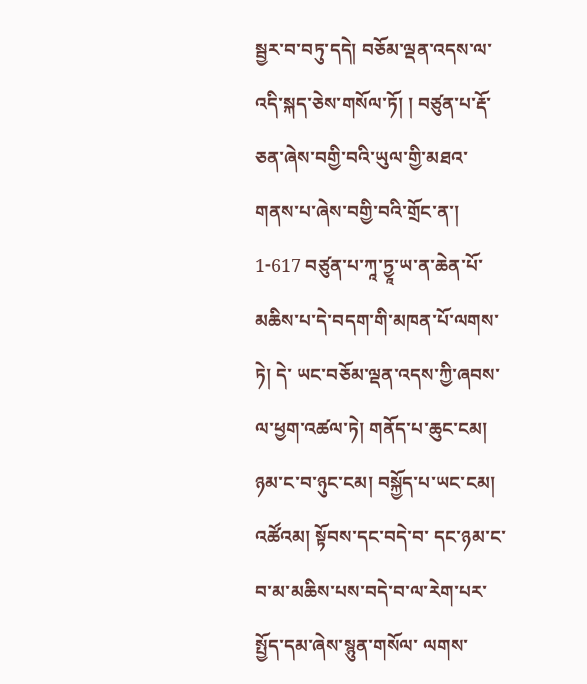སྦྱར་བ་བཏུ་དདེ། བཅོམ་ལྡན་འདས་ལ་འདི་སྐད་ཅེས་གསོལ་ཏོ། ། བཙུན་པ་རྡོ་ཅན་ཞེས་བགྱི་བའི་ཡུལ་གྱི་མཐའ་གནས་པ་ཞེས་བགྱི་བའི་གྲོང་ན་། 1-617 བཙུན་པ་ཀཱ་ཏྱཱ་ཡ་ན་ཆེན་པོ་མཆིས་པ་དེ་བདག་གི་མཁན་པོ་ལགས་ཏེ། དེ་ ཡང་བཅོམ་ལྡན་འདས་ཀྱི་ཞབས་ལ་ཕྱག་འཚལ་ཏེ། གནོད་པ་ཆུང་ངམ། ཉམ་ང་བ་ཉུང་ངམ། བསྐྱོད་པ་ཡང་ངམ། འཚོའམ། སྟོབས་དང་བདེ་བ་ དང་ཉམ་ང་བ་མ་མཆིས་པས་བདེ་བ་ལ་རེག་པར་སྤྱོད་དམ་ཞེས་སྙུན་གསོལ་ ལགས་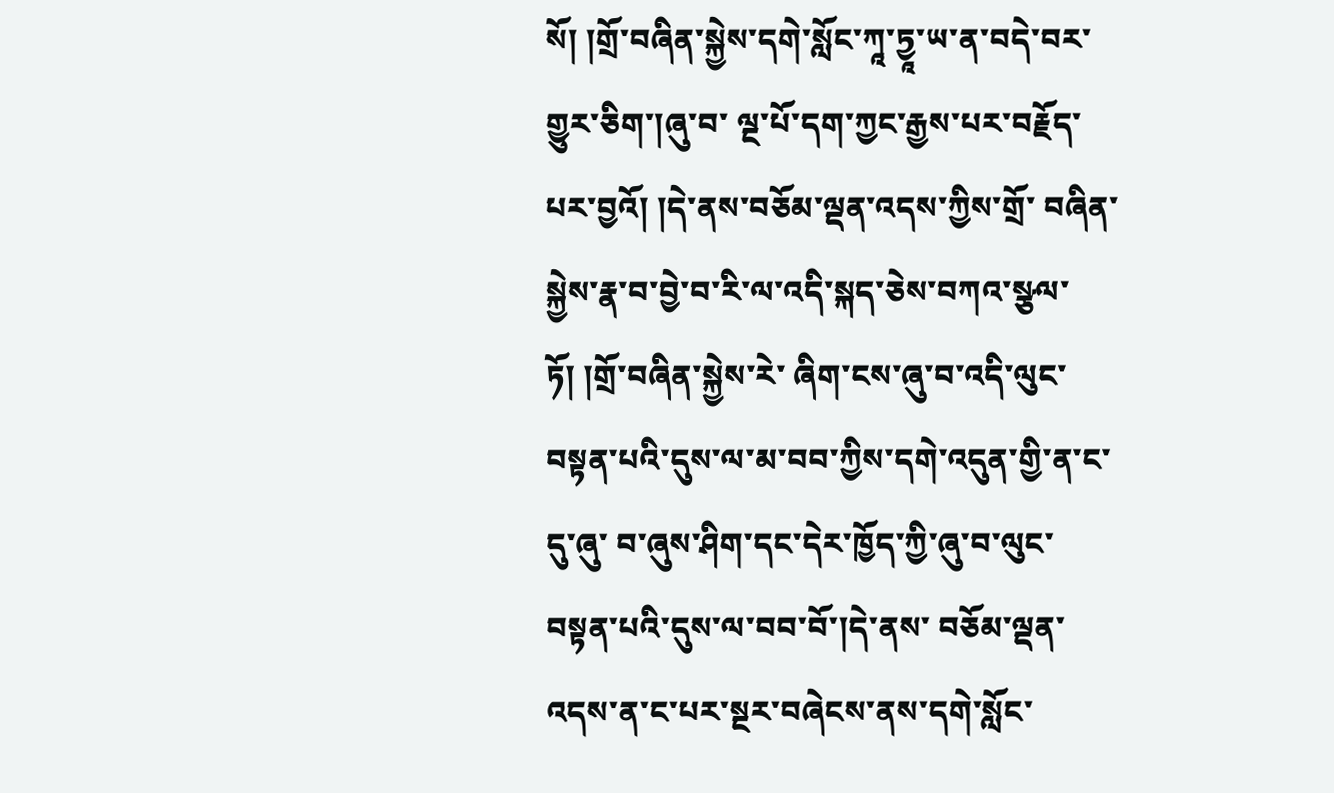སོ། །གྲོ་བཞིན་སྐྱེས་དགེ་སློང་ཀཱ་ཏྱཱ་ཡ་ན་བདེ་བར་གྱུར་ཅིག་།ཞུ་བ་ ལྔ་པོ་དག་ཀྱང་རྒྱས་པར་བརྗོད་པར་བྱའོ། །དེ་ནས་བཅོམ་ལྡན་འདས་ཀྱིས་གྲོ་ བཞིན་སྐྱེས་རྣ་བ་བྱེ་བ་རི་ལ་འདི་སྐད་ཅེས་བཀའ་སྩལ་ཏོ། །གྲོ་བཞིན་སྐྱེས་རེ་ ཞིག་ངས་ཞུ་བ་འདི་ལུང་བསྟན་པའི་དུས་ལ་མ་བབ་ཀྱིས་དགེ་འདུན་གྱི་ན་ང་དུ་ཞུ་ བ་ཞུས་ཤིག་དང་དེར་ཁྱོད་ཀྱི་ཞུ་བ་ལུང་བསྟན་པའི་དུས་ལ་བབ་བོ་།དེ་ནས་ བཅོམ་ལྡན་འདས་ན་ང་པར་སྔར་བཞེངས་ནས་དགེ་སློང་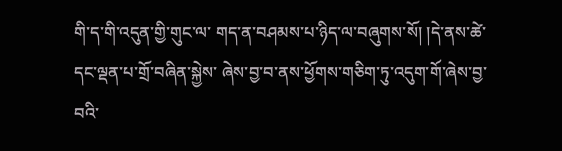གི་ད་གི་འདུན་གྱི་གུང་ལ་ གད་ན་བཤམས་པ་ཉིད་ལ་བཞུགས་སོ། །དེ་ནས་ཚེ་དང་ལྡན་པ་གྲོ་བཞིན་སྐྱེས་ ཞེས་བྱ་བ་ནས་ཕྱོགས་གཅིག་ཏུ་འདུག་གོ་ཞེས་བྱ་བའི་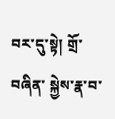བར་དུ་སྟེ། གྲོ་བཞིན་ སྐྱེས་རྣ་བ་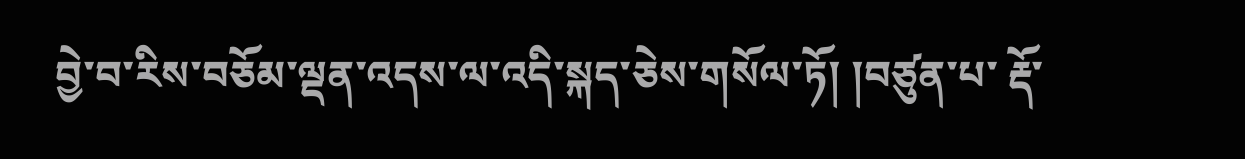བྱེ་བ་རིས་བཅོམ་ལྡན་འདས་ལ་འདི་སྐད་ཅེས་གསོལ་ཏོ། །བཙུན་པ་ རྡོ་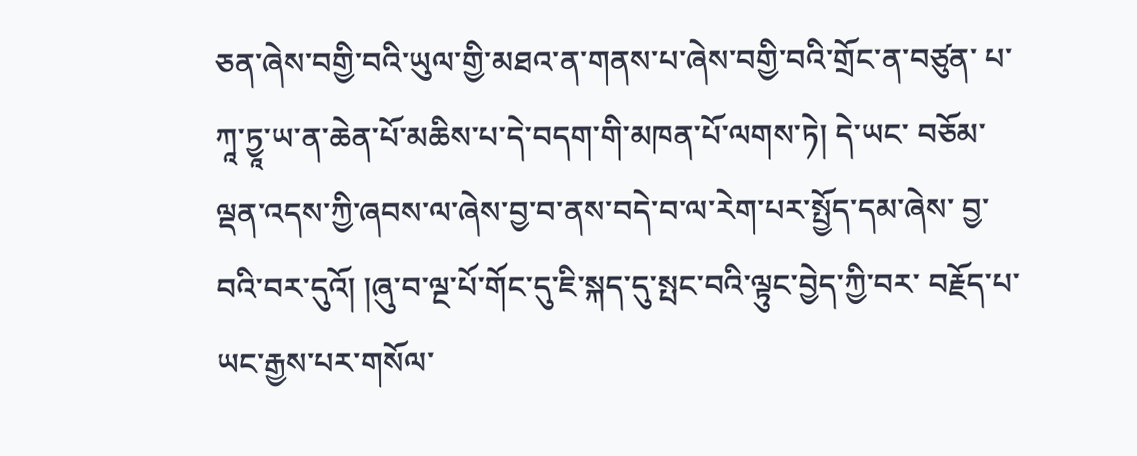ཅན་ཞེས་བགྱི་བའི་ཡུལ་གྱི་མཐའ་ན་གནས་པ་ཞེས་བགྱི་བའི་གྲོང་ན་བཙུན་ པ་ཀཱ་ཏྱཱ་ཡ་ན་ཆེན་པོ་མཆིས་པ་དེ་བདག་གི་མཁན་པོ་ལགས་ཏེ། དེ་ཡང་ བཅོམ་ལྡན་འདས་ཀྱི་ཞབས་ལ་ཞེས་བྱ་བ་ནས་བདེ་བ་ལ་རེག་པར་སྤྱོད་དམ་ཞེས་ བྱ་བའི་བར་དུའོ། །ཞུ་བ་ལྔ་པོ་གོང་དུ་ཇི་སྐད་དུ་སྤང་བའི་ལྟུང་བྱེད་ཀྱི་བར་ བརྗོད་པ་ཡང་རྒྱས་པར་གསོལ་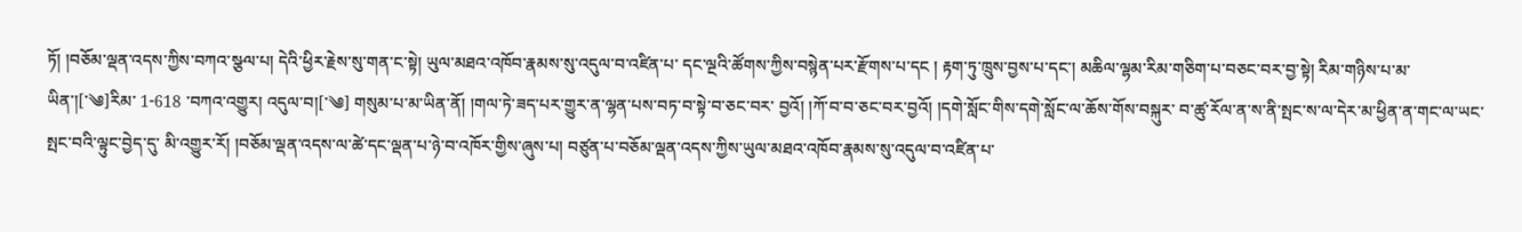ཏོ། །བཅོམ་ལྡན་འདས་ཀྱིས་བཀའ་སྩལ་པ། དེའི་ཕྱིར་རྗེས་སུ་གན་ང་སྟེ། ཡུལ་མཐའ་འཁོབ་རྣམས་སུ་འདུལ་བ་འཛིན་པ་ དང་ལྔའི་ཚོགས་ཀྱིས་བསྙེན་པར་རྫོགས་པ་དང ། རྟག་ཏུ་ཁྲུས་བྱས་པ་དང་། མཆིལ་ལྷམ་རིམ་གཅིག་པ་བཅང་བར་བྱ་སྟེ། རིམ་གཉིས་པ་མ་ཡིན་།[་༄]རིམ་ 1-618 ་བཀའ་འགྱུར། འདུལ་བ།[་༄] གསུམ་པ་མ་ཡིན་ནོ། །གལ་ཏེ་ཟད་པར་གྱུར་ན་ལྷན་པས་བཏ་བ་སྟེ་བ་ཅང་བར་ བྱའོ། །ཀོ་བ་བ་ཅང་བར་བྱའོ། །དགེ་སློང་གིས་དགེ་སློང་ལ་ཆོས་གོས་བསྐུར་ བ་ཚུ་རོལ་ན་ས་ནི་སྤང་ས་ལ་དེར་མ་ཕྱིན་ན་གང་ལ་ཡང་སྤང་བའི་ལྟུང་བྱེད་དུ་ མི་འགྱུར་རོ། །བཅོམ་ལྡན་འདས་ལ་ཚེ་དང་ལྡན་པ་ཉེ་བ་འཁོར་གྱིས་ཞུས་པ། བཙུན་པ་བཅོམ་ལྡན་འདས་ཀྱིས་ཡུལ་མཐའ་འཁོབ་རྣམས་སུ་འདུལ་བ་འཛིན་པ་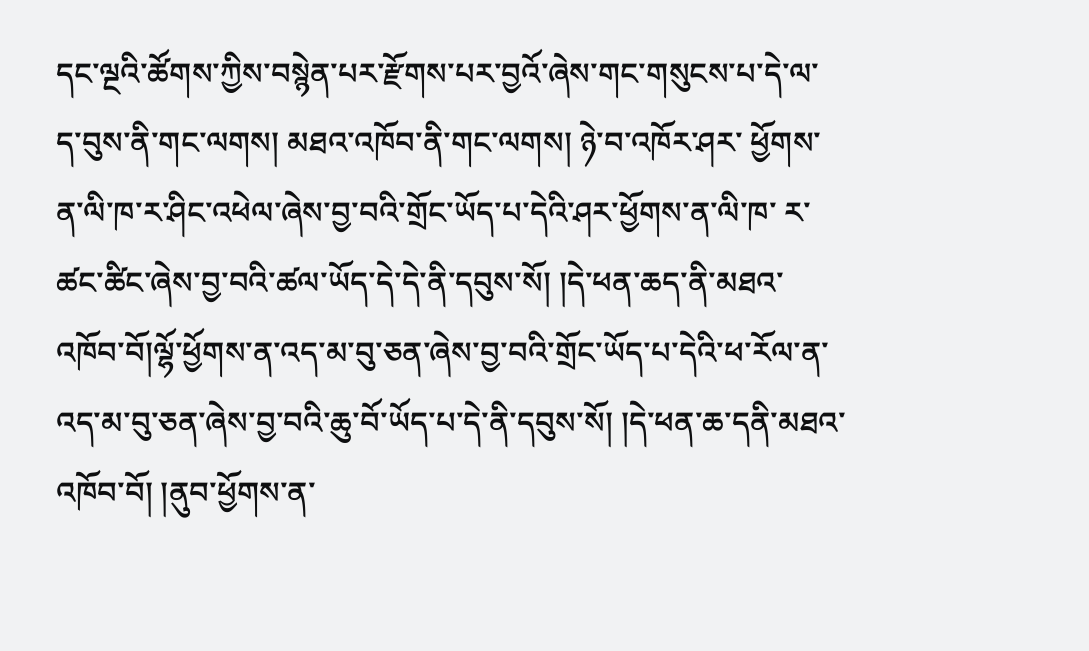དང་ལྔའི་ཚོགས་ཀྱིས་བསྙེན་པར་རྫོགས་པར་བྱའོ་ཞེས་གང་གསུངས་པ་དེ་ལ་ ད་བུས་ནི་གང་ལགས། མཐའ་འཁོབ་ནི་གང་ལགས། ཉེ་བ་འཁོར་ཤར་ ཕྱོགས་ན་ལི་ཁ་ར་ཤིང་འཕེལ་ཞེས་བྱ་བའི་གྲོང་ཡོད་པ་དེའི་ཤར་ཕྱོགས་ན་ལི་ཁ་ ར་ཚང་ཚིང་ཞེས་བྱ་བའི་ཚལ་ཡོད་དེ་དེ་ནི་དབུས་སོ། །དེ་ཕན་ཆད་ནི་མཐའ་ འཁོབ་བོ།ལྷོ་ཕྱོགས་ན་འད་མ་བུ་ཅན་ཞེས་བྱ་བའི་གྲོང་ཡོད་པ་དེའི་ཕ་རོལ་ན་ འད་མ་བུ་ཅན་ཞེས་བྱ་བའི་ཆུ་བོ་ཡོད་པ་དེ་ནི་དབུས་སོ། །དེ་ཕན་ཆ་དནི་མཐའ་ འཁོབ་བོ། །ནུབ་ཕྱོགས་ན་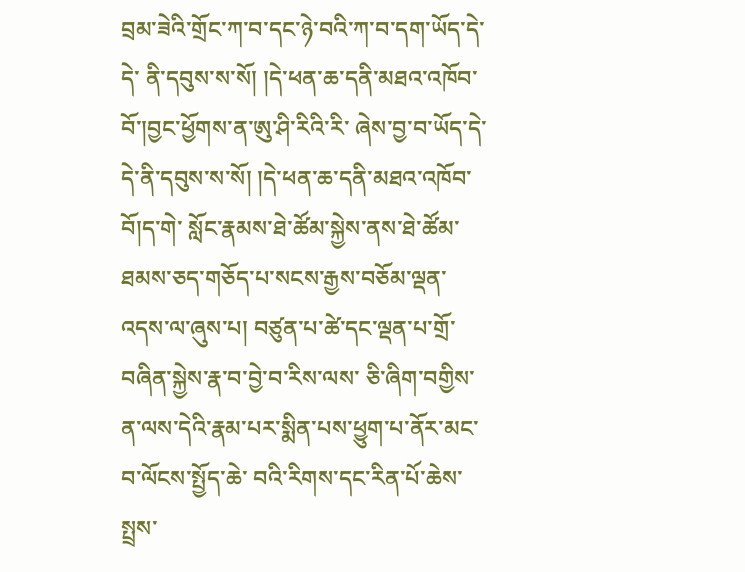བྲམ་ཟེའི་གྲོང་ཀ་བ་དང་ཉེ་བའི་ཀ་བ་དག་ཡོད་དེ་དེ་ ནི་དབུས་ས་སོ། །དེ་ཕན་ཆ་དནི་མཐའ་འཁོབ་བོ་།བྱང་ཕྱོགས་ན་ཨུ་ཤི་རིའི་རི་ ཞེས་བྱ་བ་ཡོད་དེ་དེ་ནི་དབུས་ས་སོ། །དེ་ཕན་ཆ་དནི་མཐའ་འཁོབ་བོ།ད་གེ་ སློང་རྣམས་ཐེ་ཚོམ་སྐྱེས་ནས་ཐེ་ཚོམ་ཐམས་ཅད་གཅོད་པ་སངས་རྒྱས་བཅོམ་ལྡན་ འདས་ལ་ཞུས་པ། བཙུན་པ་ཚེ་དང་ལྡན་པ་གྲོ་བཞིན་སྐྱེས་རྣ་བ་བྱེ་བ་རིས་ལས་ ཅི་ཞིག་བགྱིས་ན་ལས་དེའི་རྣམ་པར་སྨིན་པས་ཕྱུག་པ་ནོར་མང་བ་ལོངས་སྤྱོད་ཆེ་ བའི་རིགས་དང་རིན་པོ་ཆེས་སྤྲས་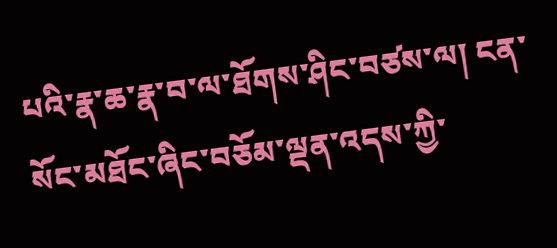པའི་རྣ་ཆ་རྣ་བ་ལ་ཐོགས་ཤིང་བཙས་ལ། ངན་ སོང་མཐོང་ཞིང་བཅོམ་ལྡན་འདས་ཀྱི་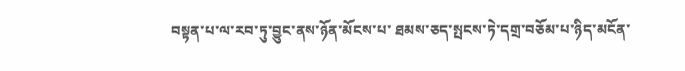བསྟན་པ་ལ་རབ་ཏུ་བྱུང་ནས་ཉོན་མོངས་པ་ ཐམས་ཅད་སྤངས་ཏེ་དགྲ་བཅོམ་པ་ཉིད་མངོན་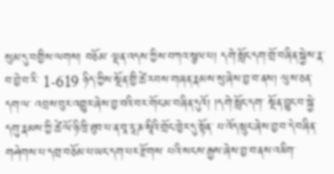སུམ་དུ་བགྱིས་ལགས། བཅོམ་ ལྡན་འདས་ཀྱིས་བཀའ་སྩལ་པ། དགེ་སློང་དག་གྲོ་བཞིན་སྐྱེས་རྣ་བ་བྱེ་བ་རི་ 1-619 ཉིད་ཀྱིས་སྔོན་གྱི་ཚེ་རབས་གཞན་རྣམས་སུ་ཞེས་བྱ་བ་ནས། ལུས་ཅན་དག་ལ་ འབྲས་བུར་འགྱུར་ཞེས་བྱ་བའི་བར་གོང་མ་བཞིན་དུའོ། །དགེ་སློང་དག་ སྔོན་བྱུང་བ་སྐྱེ་དགུ་རྣམས་ཀྱི་ཚེ་ལོ་ཉི་ཁྲི་ཐུབ་པ་ན་བཱ་རཱ་ཎ་སཱིའི་གྲོང་ཁྱེར་དུ་སྟོན་ པ་འོད་སྲུང་ཞེས་བྱ་བ་དེ་བཞིན་གཤེགས་པ་དགྲ་བཅོམ་པ་ཡང་དག་པར་རྫོགས་ པའི་སངས་རྒྱས་ཞེས་བྱ་བ་ནས་འཇིག་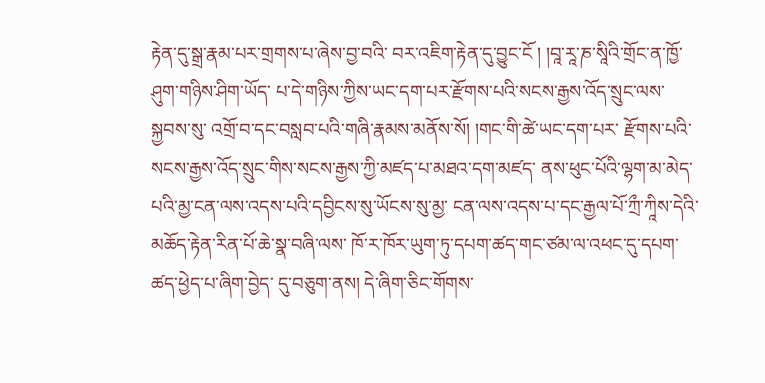རྟེན་དུ་སྒྲ་རྣམ་པར་གྲགས་པ་ཞེས་བྱ་བའི་ བར་འཇིག་རྟེན་དུ་བྱུང་ངོ ། །བཱ་རཱ་ཎ་སཱིའི་གྲོང་ན་ཁྱོ་ཤུག་གཉིས་ཤིག་ཡོད་ པ་དེ་གཉིས་ཀྱིས་ཡང་དག་པར་རྫོགས་པའི་སངས་རྒྱས་འོད་སྲུང་ལས་སྐྱབས་སུ་ འགྲོ་བ་དང་བསླབ་པའི་གཞི་རྣམས་མནོས་སོ། །གང་གི་ཚེ་ཡང་དག་པར་ རྫོགས་པའི་སངས་རྒྱས་འོད་སྲུང་གིས་སངས་རྒྱས་ཀྱི་མཛད་པ་མཐའ་དག་མཛད་ ནས་ཕུང་པོའི་ལྷག་མ་མེད་པའི་མྱ་ངན་ལས་འདས་པའི་དབྱིངས་སུ་ཡོངས་སུ་མྱ་ ངན་ལས་འདས་པ་དང་རྒྱལ་པོ་ཀྲྀ་ཀཱིས་དེའི་མཆོད་རྟེན་རིན་པོ་ཆེ་སྣ་བཞི་ལས་ ཁོ་ར་ཁོར་ཡུག་ཏུ་དཔག་ཚད་གང་ཙམ་ལ་འཕང་དུ་དཔག་ཚད་ཕྱེད་པ་ཞིག་བྱེད་ དུ་བཅུག་ནས། དེ་ཞིག་ཅིང་གོགས་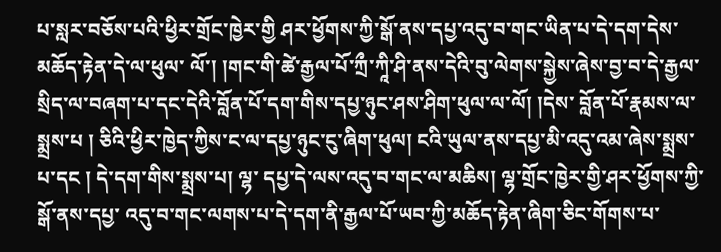པ་སླར་བཅོས་པའི་ཕྱིར་གྲོང་ཁྱེར་གྱི ཤར་ཕྱོགས་ཀྱི་སྒོ་ནས་དཔྱ་འདུ་བ་གང་ཡིན་པ་དེ་དག་དེས་མཆོད་རྟེན་དེ་ལ་ཕུལ་ ལོ་། །གང་གི་ཚེ་རྒྱལ་པོ་ཀྲྀ་ཀཱི་ཤི་ནས་དེའི་བུ་ལེགས་སྐྱེས་ཞེས་བྱ་བ་དེ་རྒྱལ་ སྲིད་ལ་བཞག་པ་དང་དེའི་བློན་པོ་དག་གིས་དཔྱ་ཉུང་ཤས་ཤིག་ཕུལ་ལ་ལོ། །དེས་ བློན་པོ་རྣམས་ལ་སྨྲས་པ ། ཅིའི་ཕྱིར་ཁྱེད་ཀྱིས་ང་ལ་དཔྱ་ཉུང་ངུ་ཞིག་ཕུལ། ངའི་ཡུལ་ནས་དཔྱ་མི་འདུ་འམ་ཞེས་སྨྲས་པ་དང ། དེ་དག་གིས་སྨྲས་པ། ལྷ་ དཔྱ་དེ་ལས་འདུ་བ་གང་ལ་མཆིས། ལྷ་གྲོང་ཁྱེར་གྱི་ཤར་ཕྱོགས་ཀྱི་སྒོ་ནས་དཔྱ་ འདུ་བ་གང་ལགས་པ་དེ་དག་ནི་རྒྱལ་པོ་ཡབ་ཀྱི་མཆོད་རྟེན་ཞིག་ཅིང་གོགས་པ་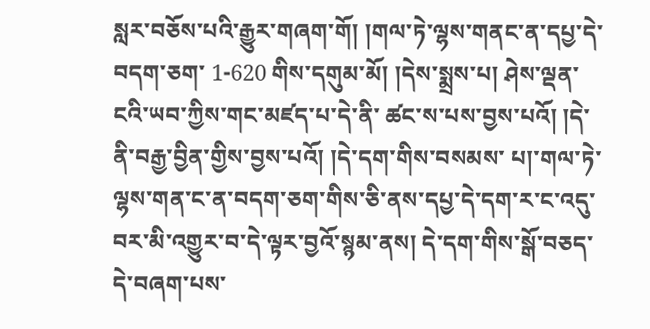སླར་བཅོས་པའི་རྒྱུར་གཞག་གོ། །གལ་ཏེ་ལྷས་གནང་ན་དཔྱ་དེ་བདག་ཅག་ 1-620 གིས་དགུམ་མོ། །དེས་སྨྲས་པ། ཤེས་ལྡན་ངའི་ཡབ་ཀྱིས་གང་མཛད་པ་དེ་ནི་ ཚང་ས་པས་བྱས་པའོ། །དེ་ནི་བརྒྱ་བྱིན་གྱིས་བྱས་པའོ། །དེ་དག་གིས་བསམས་ པ།་གལ་ཏེ་ལྷས་གན་ང་ན་བདག་ཅག་གིས་ཅི་ནས་དཔྱ་དེ་དག་ར་ང་འདུ་ བར་མི་འགྱུར་བ་དེ་ལྟར་བྱའོ་སྙམ་ནས། དེ་དག་གིས་སྒོ་བཅད་དེ་བཞག་པས་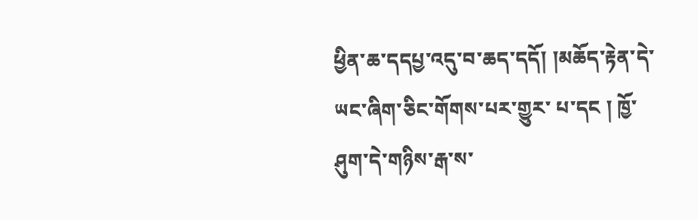ཕྱིན་ཆ་དདཔྱ་འདུ་བ་ཆད་དདོ། །མཆོད་རྟེན་དེ་ཡང་ཞིག་ཅིང་གོགས་པར་གྱུར་ པ་དང ། ཁྱོ་ཤུག་དེ་གཉིས་རྒ་ས་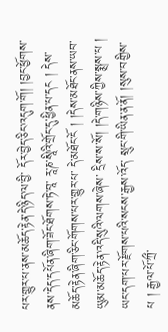པར་གྱུར་པ་ནས་མཆོད་རྟེན་དེ་ཉིད་ལ་བྱི་ དོར་བྱེད་ཅིང་འདུག་གོ། །བྱང་ཕྱོགས་ནས་དེད་དཔོན་ཞིག་ཟོང་ཐོགས་ཏེ་བཱ་ རཱ་ཎ་སཱིའི་གྲོང་དུ་ཕྱིན་པ་དང ། དེས་མཆོད་རྟེན་ཞིག་ཅིང་གོགས་པར་གྱུར་པ་ དེ་མཐོང་ངོ ། །དེས་མཐོང་ནས་ཡབ་ཡུམ་མཆོད་རྟེན་འདི་སུའི་ལགས་ཞེས་ དྲིས་ས་སོ། །དེ་གཉིས་ཀྱིས་སྨྲས་པ ། ཡང་དག་པར་རྫོགས་པའི་སངས་རྒྱས་འོད་ སྲུང་གི་ཡིན་ན་ནོ། །སུས་བགྱིས་པ ། རྒྱལ་པོ་ཀྲྀ་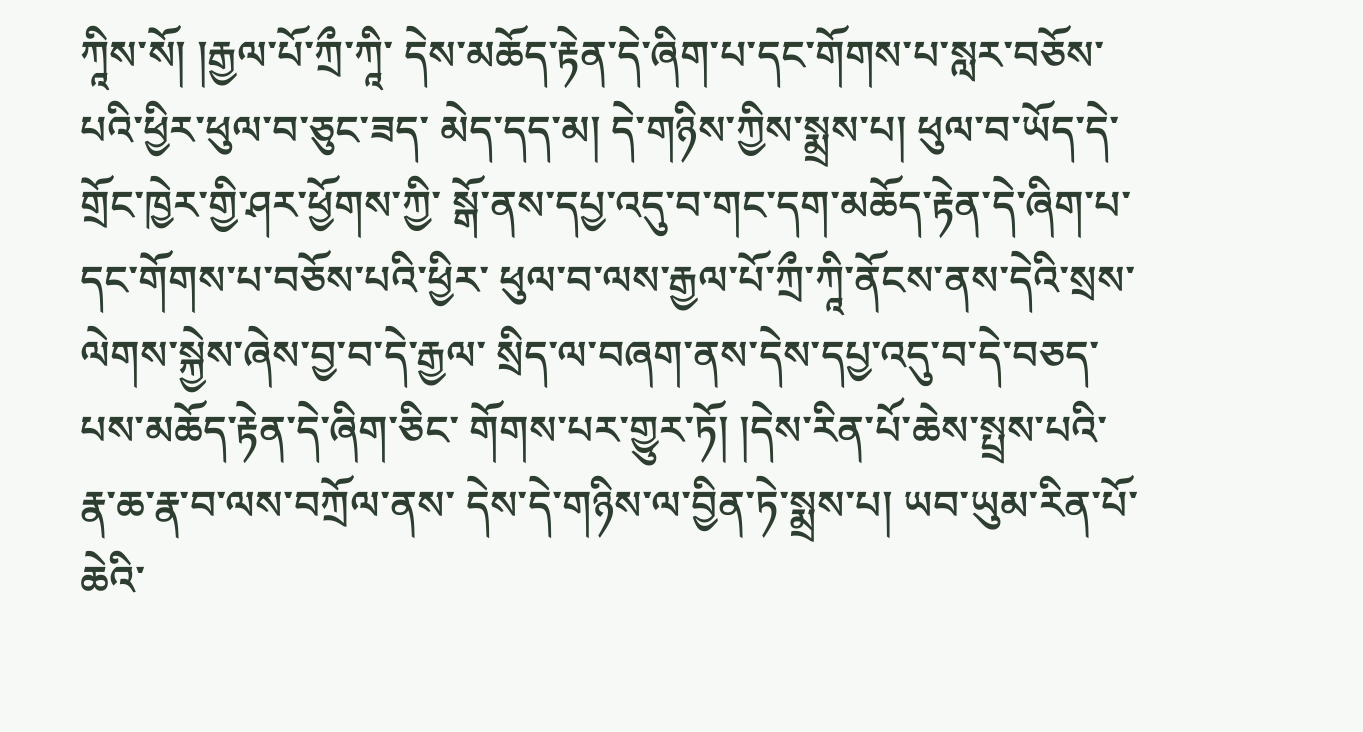ཀཱིས་སོ། །རྒྱལ་པོ་ཀྲྀ་ཀཱི་ དེས་མཆོད་རྟེན་དེ་ཞིག་པ་དང་གོགས་པ་སླར་བཅོས་པའི་ཕྱིར་ཕུལ་བ་ཅུང་ཟད་ མེད་དད་མ། དེ་གཉིས་ཀྱིས་སྨྲས་པ། ཕུལ་བ་ཡོད་དེ་གྲོང་ཁྱེར་གྱི་ཤར་ཕྱོགས་ཀྱི་ སྒོ་ནས་དཔྱ་འདུ་བ་གང་དག་མཆོད་རྟེན་དེ་ཞིག་པ་དང་གོགས་པ་བཅོས་པའི་ཕྱིར་ ཕུལ་བ་ལས་རྒྱལ་པོ་ཀྲྀ་ཀཱི་ནོངས་ནས་དེའི་སྲས་ལེགས་སྐྱེས་ཞེས་བྱ་བ་དེ་རྒྱལ་ སྲིད་ལ་བཞག་ནས་དེས་དཔྱ་འདུ་བ་དེ་བཅད་པས་མཆོད་རྟེན་དེ་ཞིག་ཅིང་ གོགས་པར་གྱུར་ཏོ། །དེས་རིན་པོ་ཆེས་སྤྲས་པའི་རྣ་ཆ་རྣ་བ་ལས་བཀྲོལ་ནས་ དེས་དེ་གཉིས་ལ་བྱིན་ཏེ་སྨྲས་པ། ཡབ་ཡུམ་རིན་པོ་ཆེའི་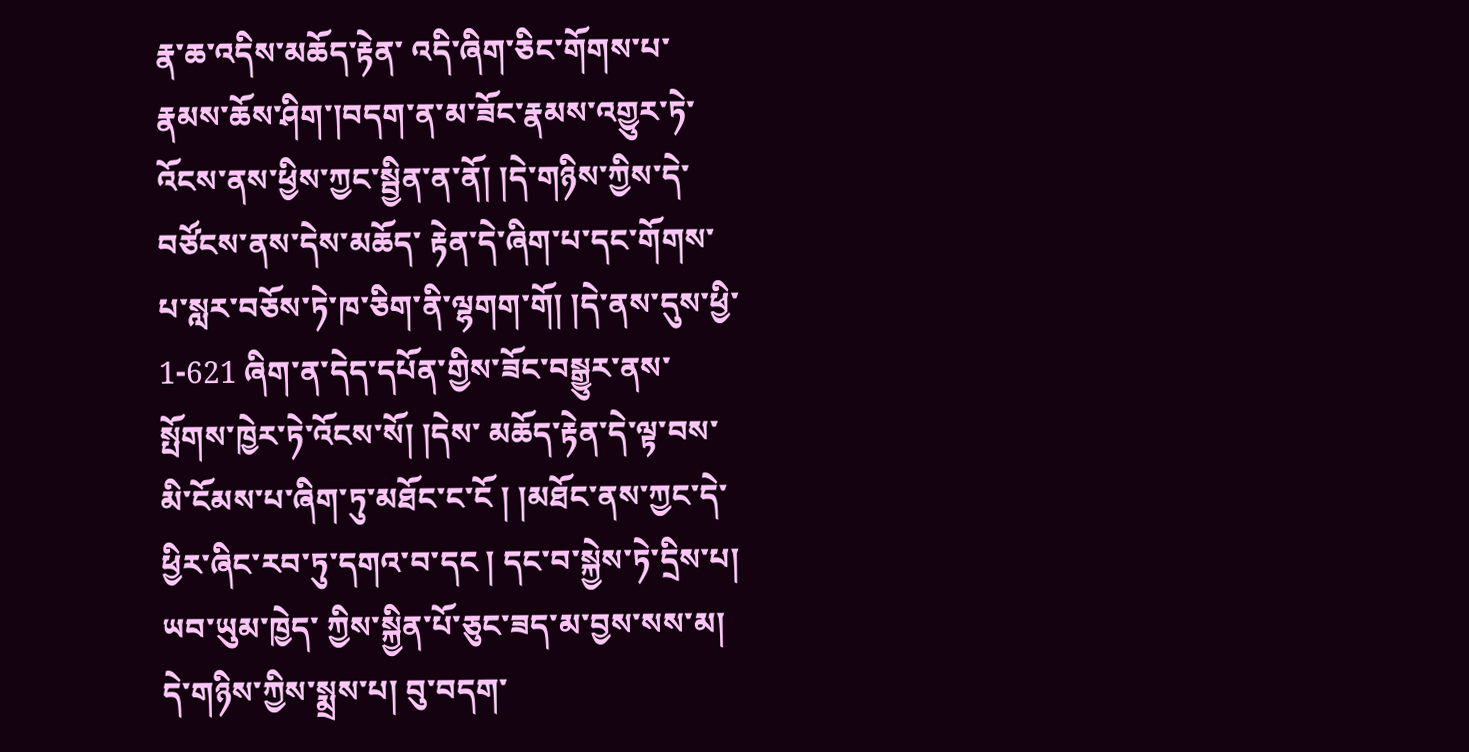རྣ་ཆ་འདིས་མཆོད་རྟེན་ འདི་ཞིག་ཅིང་གོགས་པ་རྣམས་ཆོས་ཤིག་།བདག་ན་མ་ཟོང་རྣམས་འགྱུར་ཏེ་ འོངས་ནས་ཕྱིས་ཀྱང་སྦྱིན་ན་ནོ། །དེ་གཉིས་ཀྱིས་དེ་བཙོངས་ནས་དེས་མཆོད་ རྟེན་དེ་ཞིག་པ་དང་གོགས་པ་སླར་བཅོས་ཏེ་ཁ་ཅིག་ནི་ལྷགག་གོ། །དེ་ནས་དུས་ཕྱི་ 1-621 ཞིག་ན་དེད་དཔོན་གྱིས་ཟོང་བསྒྱུར་ནས་སྤོགས་ཁྱེར་ཏེ་འོངས་སོ། །དེས་ མཆོད་རྟེན་དེ་ལྟ་བས་མི་ངོམས་པ་ཞིག་ཏུ་མཐོང་ང་ངོ ། །མཐོང་ནས་ཀྱང་དེ་ ཕྱིར་ཞིང་རབ་ཏུ་དགའ་བ་དང ། དང་བ་སྐྱེས་ཏེ་དྲིས་པ། ཡབ་ཡུམ་ཁྱེད་ ཀྱིས་སྐྱིན་པོ་ཅུང་ཟད་མ་བྱས་སས་མ། དེ་གཉིས་ཀྱིས་སྨྲས་པ། བུ་བདག་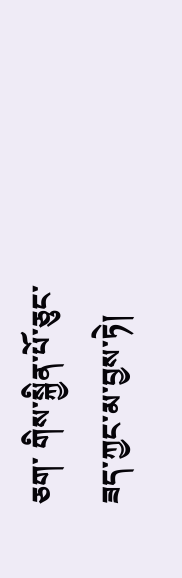ཅག་ གིས་སྐྱིན་པོ་ཅུང་ཟད་ཀྱང་མ་བྱས་ཏེ།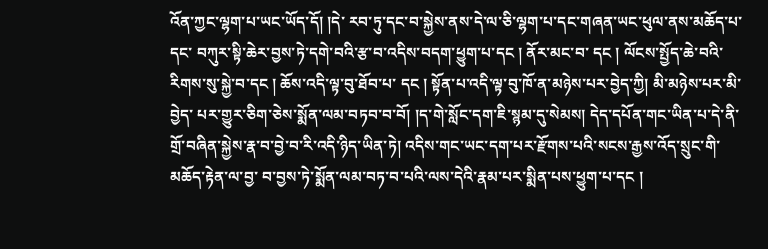འོན་ཀྱང་ལྷག་པ་ཡང་ཡོད་དོ། །དེ་ རབ་ཏུ་དང་བ་སྐྱེས་ནས་དེ་ལ་ཅི་ལྷག་པ་དང་གཞན་ཡང་ཕུལ་ནས་མཆོད་པ་དང་ བཀུར་སྟི་ཆེར་བྱས་ཏེ་དགེ་བའི་རྩ་བ་འདིས་བདག་ཕྱུག་པ་དང ། ནོར་མང་བ་ དང ། ལོངས་སྤྱོད་ཆེ་བའི་རིགས་སུ་སྐྱེ་བ་དང ། ཆོས་འདི་ལྟ་བུ་ཐོབ་པ་ དང ། སྟོན་པ་འདི་ལྟ་བུ་ཁོ་ན་མཉེས་པར་བྱེད་ཀྱི། མི་མཉེས་པར་མི་བྱེད་ པར་གྱུར་ཅིག་ཅེས་སྨོན་ལམ་བཏབ་བ་བོ། །ད་གེ་སློང་དག་ཇི་སྙམ་དུ་སེམས། དེད་དཔོན་གང་ཡིན་པ་དེ་ནི་གྲོ་བཞིན་སྐྱེས་རྣ་བ་བྱེ་བ་རི་འདི་ཉིད་ཡིན་ཏེ། འདིས་གང་ཡང་དག་པར་རྫོགས་པའི་སངས་རྒྱས་འོད་སྲུང་གི་མཆོད་རྟེན་ལ་བྱ་ བ་བྱས་ཏེ་སྨོན་ལམ་བཏ་བ་པའི་ལས་དེའི་རྣམ་པར་སྨིན་པས་ཕྱུག་པ་དང །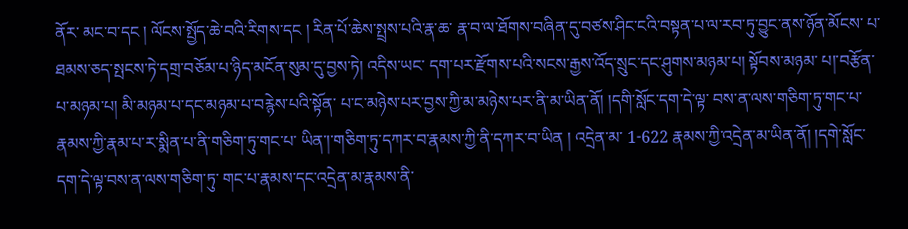ནོར་ མང་བ་དང ། ལོངས་སྤྱོད་ཆེ་བའི་རིགས་དང ། རིན་པོ་ཆེས་སྤྲས་པའི་རྣ་ཆ་ རྣ་བ་ལ་ཐོགས་བཞིན་དུ་བཙས་ཤིང་ངའི་བསྟན་པ་ལ་རབ་ཏུ་བྱུང་ནས་ཉོན་མོངས་ པ་ཐམས་ཅད་སྤངས་ཏེ་དགྲ་བཅོམ་པ་ཉིད་མངོན་སུམ་དུ་བྱས་ཏེ། འདིས་ཡང་ དག་པར་རྫོགས་པའི་སངས་རྒྱས་འོད་སྲུང་དང་ཤུགས་མཉམ་པ། སྟོབས་མཉམ་ པ།་བརྩོན་པ་མཉམ་པ། མི་མཉམ་པ་དང་མཉམ་པ་བརྙེས་པའི་སྟོན་ པ་ང་མཉེས་པར་བྱས་ཀྱི་མ་མཉེས་པར་ནི་མ་ཡིན་ནོ། །དགི་སློང་དག་དེ་ལྟ་ བས་ན་ལས་གཅིག་ཏུ་གང་པ་རྣམས་ཀྱི་རྣམ་པ་ར་སྨིན་པ་ནི་གཅིག་ཏུ་གང་པ་ ཡིན་།་གཅིག་ཏུ་དཀར་བ་རྣམས་ཀྱི་ནི་དཀར་བ་ཡིན ། འདྲེན་མ་ 1-622 རྣམས་ཀྱི་འདྲེན་མ་ཡིན་ནོ། །དགེ་སློང་དག་དེ་ལྟ་བས་ན་ལས་གཅིག་ཏུ་ གང་པ་རྣམས་དང་འདྲེན་མ་རྣམས་ནི་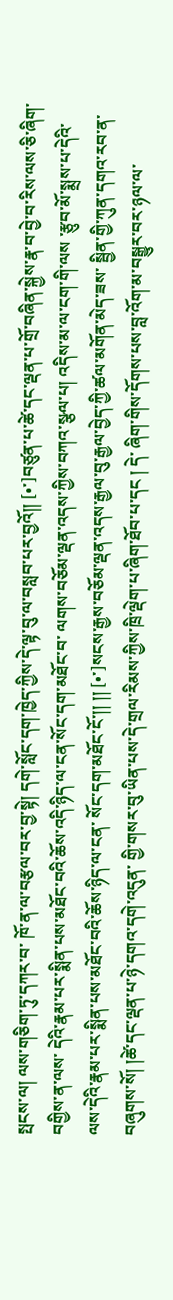སྤངས་ལ། ལས་གཅིག་ཏུ་དཀར་བ་ ཁོ་ན་ལ་བརྩལ་བར་བྱ་སྟེ། དགེ་སློང་དག་ཁྱེད་ཀྱིས་དེ་ལྟ་བུ་ལ་བསླབ་པར་བྱའོ།། [•་]བཙུན་པ་ཚེ་དང་ལྡན་པ་གྲོ་བཞིན་སྐྱེས་རྣ་བ་བྱེ་བ་རིས་ལས་ཅི་ཞིག་བགྱིས་ན་ལས་ དེའི་རྣམ་པར་སྨིན་པས་མཐོང་བའི་ཆོས་འདི་ཉིད་ལ་ངན་སོང་དག་མཐོང་བ་ ལགས་བཅོམ་ལྡན་འདས་ཀྱིས་བཀའ་སྩལ་པ། འདིས་མ་ལ་ངག་གི་ལས ་རྩུབ་མོ་སྨྲས་པ་དེའི་ལས་དེའི་རྣམ་པར་སྨིན་པས་མཐོང་བའི་ཆོས་ཉིད་ལ་ངན་ སོང་དག་མཐོང་ངོ་།། །། [•་]སངས་རྒྱས་བཅོམ་ལྡན་འདས་རྒྱལ་བུ་རྒྱལ་བྱེད་ཀྱི་ཚལ་མགོན་མེད་ཟས་ སྦྱིན་གྱི་ཀུན་དགའ་རབ་ན་བཞུགས་སོ། །ཚེ་དང་ལྡན་པ་ཉེ་དགའ་དགེ་འདུན་ གྱི་གསར་བུ་ཡིན་པས་དེ་གྲལ་རིམས་ཀྱིས་ཁྲི་ལྡེག་པ་ཞིག་ཐོབ་པ་དང ། དེ་ ཞིག་གིས་དོགས་པས་བླ་འོག་མ་བསྒྱུར་བར་ཉལ་ལ་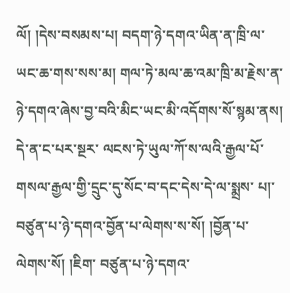ལོ། །དེས་བསམས་པ། བདག་ཉེ་དགའ་ཡིན་ན་ཁྲི་ལ་ཡང་ཆ་གས་སས་མ། གལ་ཏེ་མལ་ཆ་འམ་ཁྲི་མ་རྗེས་ན་ ཉེ་དགའ་ཞེས་བྱ་བའི་མིང་ཡང་མི་འདོགས་སོ་སྙམ་ནས། དེ་ན་ང་པར་སྔར་ ལངས་ཏེ་ཡུལ་ཀོ་ས་ལའི་རྒྱལ་པོ་གསལ་རྒྱལ་གྱི་དྲུང་དུ་སོང་བ་དང་དེས་དེ་ལ་སྨྲས་ པ།་བཙུན་པ་ཉེ་དགའ་བྱོན་པ་ལེགས་ས་སོ། །བྱོན་པ་ལེགས་སོ། །ཇིག་ བཙུན་པ་ཉེ་དགའ་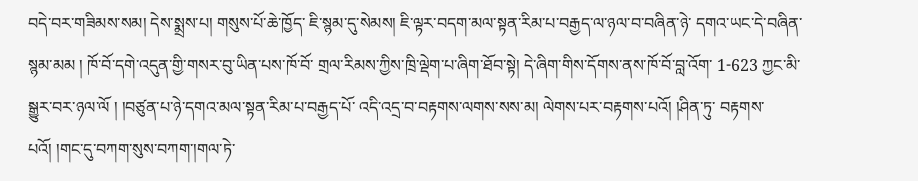བདེ་བར་གཟིམས་སམ། དེས་སྨྲས་པ། གསུས་པོ་ཆེ་ཁྱོད་ ཇི་སྙམ་དུ་སེམས། ཇི་ལྟར་བདག་མལ་སྟན་རིམ་པ་བརྒྱད་ལ་ཉལ་བ་བཞིན་ཉེ་ དགའ་ཡང་དེ་བཞིན་སྙམ་མམ ། ཁོ་བོ་དགེ་འདུན་གྱི་གསར་བུ་ཡིན་པས་ཁོ་བོ་ གྲལ་རིམས་ཀྱིས་ཁྲི་ལྡེག་པ་ཞིག་ཐོབ་སྟེ། དེ་ཞིག་གིས་དོགས་ནས་ཁོ་བོ་བླ་འོག་ 1-623 ཀྱང་མི་སྒྱུར་བར་ཉལ་ལོ ། །བཙུན་པ་ཉེ་དགའ་མལ་སྟན་རིམ་པ་བརྒྱད་པོ་ འདི་འདྲ་བ་བརྟགས་ལགས་སས་མ། ལེགས་པར་བརྟགས་པའོ། །ཤིན་ཏུ་ བརྟགས་པའོ། །གང་དུ་བཀག་སུས་བཀག་།གལ་ཏེ་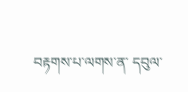བརྟགས་པ་ལགས་ན་ དབུལ་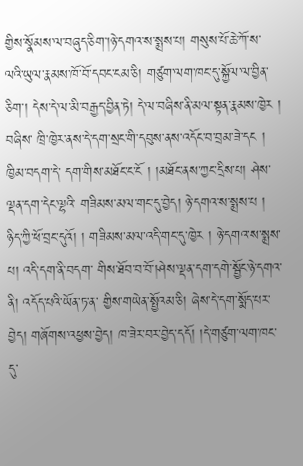གྱིས་སྣོམས་ལ་བཞུད་ཅིག་།ཉེ་དགའ་ས་སྨྲས་པ། གསུས་པོ་ཆེ་ཀོ་ས་ ལའི་ཡུལ་རྣམས་ཁོ་བོ་དབང་ངམ་ཅི། གཙུག་ལག་ཁང་དུ་སྐྱོལ་ལ་བྱིན་ཅིག་། དེས་དེ་ལ་མི་བརྒྱད་བྱིན་ཏེ། དེ་ལ་བཞིས་ནི་མལ་སྟན་རྣམས་ཁྱེར ། བཞིས་ ཁྲི་ཁྱེར་ནས་དེ་དག་སྲང་གི་དབུས་ནས་འདོང་བ་བྲམ་ཟེ་དང ། ཁྱིམ་བདག་དེ་ དག་གིས་མཐོང་ང་ངོ ། །མཐོང་ནས་ཀྱང་དྲིས་པ། ཤེས་ལྡན་དག་དེང་ལྷའི་ གཟིམས་མལ་གང་དུ་བྱེད། ཉེ་དགའ་ས་སྨྲས་པ ། ཉིད་ཀྱི་ཕོ་བྲང་དུའོ། ། གཟིམས་མལ་འདི་གང་དུ་ཁྱེར ། ཉེ་དགའ་ས་སྨྲས་པ། འདི་དག་ནི་བདག་ གིས་ཐོབ་བ་བོ་།ཤེས་ལྡན་དག་དགེ་སྦྱོང་ཉེ་དགའ་ནི། འདོད་པའི་ཡོན་ཏ་ན་ གྱིས་གཡེན་སྤྱོའམ་ཅི། ཞེས་དེ་དག་སྨོད་པར་བྱེད། གཞོགས་འཕྱས་བྱེད། ཁ་ཟེར་བར་བྱེད་དདོ། །དེ་གཙུག་ལག་ཁང་དུ་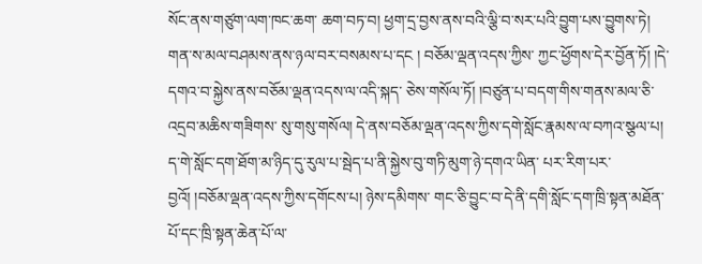སོང་ནས་གཙུག་ལག་ཁང་ཆག་ ཆག་བཏ་བ། ཕྱག་དྲ་བྱས་ནས་བའི་ལྕི་བ་སར་པའི་བྱུག་པས་བྱུགས་ཏེ། གན་ས་མལ་བཤམས་ནས་ཉལ་བར་བསམས་པ་དང ། བཅོམ་ལྡན་འདས་ཀྱིས་ ཀྱང་ཕྱོགས་དེར་བྱོན་ཏོ། །དེ་དགའ་བ་སྐྱེས་ནས་བཅོམ་ལྡན་འདས་ལ་འདི་སྐད་ ཅེས་གསོལ་ཏོ། །བཙུན་པ་བདག་གིས་གནས་མལ་ཅི་འདྲབ་མཆིས་གཟིགས་ སུ་གསུ་གསོལ། དེ་ནས་བཅོམ་ལྡན་འདས་ཀྱིས་དགེ་སློང་རྣམས་ལ་བཀའ་སྩལ་པ། ད་གེ་སློང་དག་ཐོག་མ་ཉིད་དུ་རུལ་པ་སྦེད་པ་ནི་སྐྱེས་བུ་གཏི་མུག་ཉེ་དགའ་ཡིན་ པར་རིག་པར་བྱའོ། །བཅོམ་ལྡན་འདས་ཀྱིས་དགོངས་པ། ཉེས་དམིགས་ གང་ཅི་བྱུང་བ་དེ་ནི་དགི་སློང་དག་ཁྲི་སྟན་མཐོན་པོ་དང་ཁྲི་སྟན་ཆེན་པོ་ལ་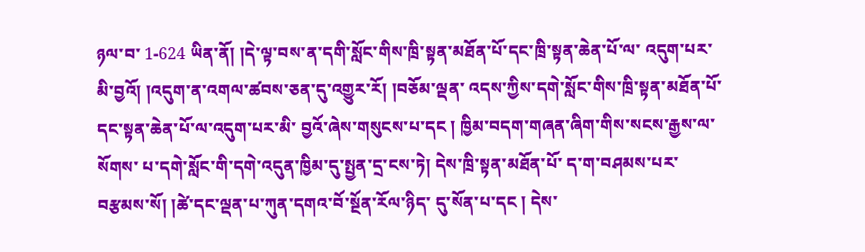ཉལ་བ་ 1-624 ཡིན་ནོ། །དེ་ལྟ་བས་ན་དགི་སློང་གིས་ཁྲི་སྟན་མཐོན་པོ་དང་ཁྲི་སྟན་ཆེན་པོ་ལ་ འདུག་པར་མི་བྱའོ། །འདུག་ན་འགལ་ཚབས་ཅན་དུ་འགྱུར་རོ། །བཅོམ་ལྡན་ འདས་ཀྱིས་དགེ་སློང་གིས་ཁྲི་སྟན་མཐོན་པོ་དང་སྟན་ཆེན་པོ་ལ་འདུག་པར་མི་ བྱའོ་ཞེས་གསུངས་པ་དང ། ཁྱིམ་བདག་གཞན་ཞིག་གིས་སངས་རྒྱས་ལ་སོགས་ པ་དགེ་སློང་གི་དགེ་འདུན་ཁྱིམ་དུ་སྤྱན་དྲ་ངས་ཏེ། དེས་ཁྲི་སྟན་མཐོན་པོ་ ད་ག་བཤམས་པར་བརྩམས་སོ། །ཚེ་དང་ལྡན་པ་ཀུན་དགའ་བོ་སྔོན་རོལ་ཉིད་ དུ་སོན་པ་དང ། དེས་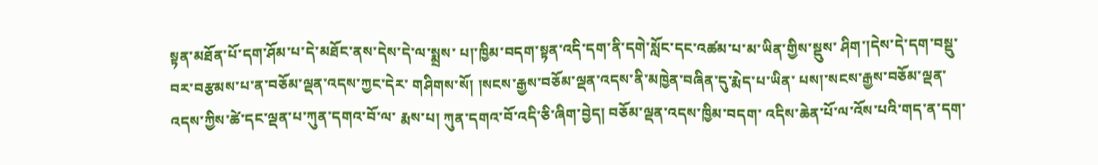སྟན་མཐོན་པོ་དག་ཤོམ་པ་དེ་མཐོང་ནས་དེས་དེ་ལ་སྨྲས་ པ།་ཁྱིམ་བདག་སྟན་འདི་དག་ནི་དགེ་སློང་དང་འཚམ་པ་མ་ཡིན་གྱིས་སྡུས་ ཤིག་།དེས་དེ་དག་བསྡུ་བར་བརྩམས་པ་ན་བཅོམ་ལྡན་འདས་ཀྱང་དེར་ གཤིགས་སོ། །སངས་རྒྱས་བཅོམ་ལྡན་འདས་ནི་མཁྱེན་བཞིན་དུ་རྨེད་པ་ཡིན་ པས།་སངས་རྒྱས་བཅོམ་ལྡན་འདས་ཀྱིས་ཚེ་དང་ལྡན་པ་ཀུན་དགའ་བོ་ལ་ རྨས་པ། ཀུན་དགའ་བོ་འདི་ཅི་ཞིག་བྱེད། བཅོམ་ལྡན་འདས་ཁྱིམ་བདག་ འདིས་ཆེན་པོ་ལ་འོས་པའི་གད་ན་དག་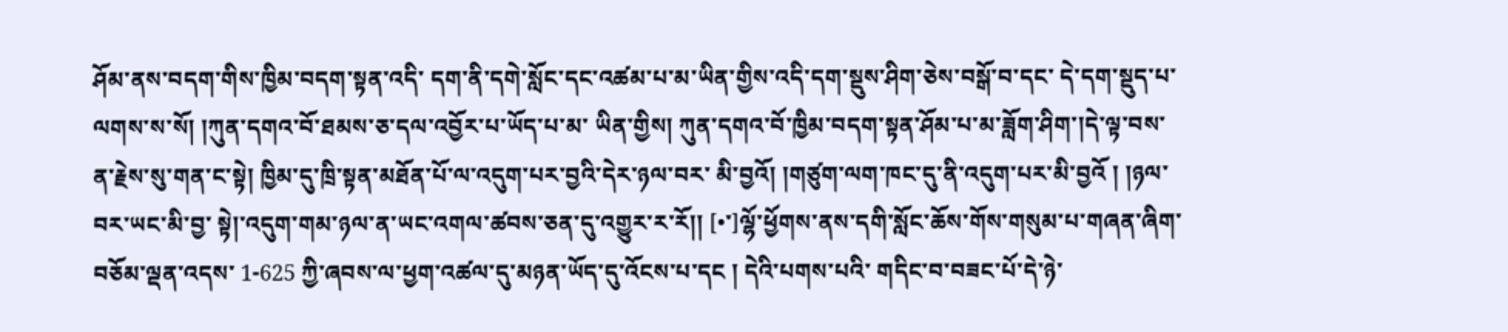ཤོམ་ནས་བདག་གིས་ཁྱིམ་བདག་སྟན་འདི་ དག་ནི་དགེ་སློང་དང་འཚམ་པ་མ་ཡིན་གྱིས་འདི་དག་སྡུས་ཤིག་ཅེས་བསྒོ་བ་དང་ དེ་དག་སྡུད་པ་ལགས་ས་སོ། །ཀུན་དགའ་བོ་ཐམས་ཅ་དལ་འབྱོར་པ་ཡོད་པ་མ་ ཡིན་གྱིས། ཀུན་དགའ་བོ་ཁྱིམ་བདག་སྟན་ཤོམ་པ་མ་ཟློག་ཤིག་།དེ་ལྟ་བས་ ན་རྗེས་སུ་གན་ང་སྟེ། ཁྱིམ་དུ་ཁྲི་སྟན་མཐོན་པོ་ལ་འདུག་པར་བྱའི་དེར་ཉལ་བར་ མི་བྱའོ། །གཙུག་ལག་ཁང་དུ་ནི་འདུག་པར་མི་བྱའོ ། །ཉལ་བར་ཡང་མི་བྱ་ སྟེ།་འདུག་གམ་ཉལ་ན་ཡང་འགལ་ཚབས་ཅན་དུ་འགྱུར་ར་རོ།། [•་]ལྷོ་ཕྱོགས་ནས་དགི་སློང་ཆོས་གོས་གསུམ་པ་གཞན་ཞིག་བཅོམ་ལྡན་འདས་ 1-625 ཀྱི་ཞབས་ལ་ཕྱག་འཚལ་དུ་མཉན་ཡོད་དུ་འོངས་པ་དང ། དེའི་པགས་པའི་ གདིང་བ་བཟང་པོ་དེ་ཉེ་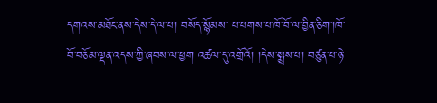དགའས་མཐོང་ནས་དེས་དེ་ལ་པ། བསོད་སྙོམས་ པ་པགས་པ་ཁོ་བོ་ལ་བྱིན་ཅིག་།ཁོ་བོ་བཅོམ་ལྡན་འདས་ཀྱི་ཞབས་ལ་ཕྱག འཚལ་དུ་འགྲོའོ། །དེས་སྨྲས་པ། བཙུན་པ་ཉེ་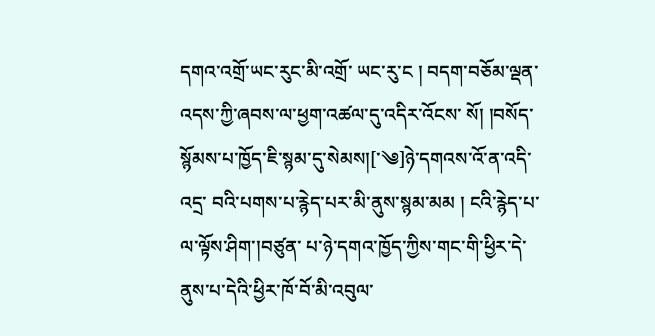དགའ་འགྲོ་ཡང་རུང་མི་འགྲོ་ ཡང་རུ་ང ། བདག་བཅོམ་ལྡན་འདས་ཀྱི་ཞབས་ལ་ཕྱག་འཚལ་དུ་འདིར་འོངས་ སོ། །བསོད་སྙོམས་པ་ཁྱོད་ཇི་སྙམ་དུ་སེམས།[་༄]ཉེ་དགའས་འོ་ན་འདི་འདྲ་ བའི་པགས་པ་རྙེད་པར་མི་ནུས་སྙམ་མམ ། ངའི་རྙེད་པ་ལ་ལྟོས་ཤིག་།བཙུན་ པ་ཉེ་དགའ་ཁྱོད་ཀྱིས་གང་གི་ཕྱིར་དེ་ནུས་པ་དེའི་ཕྱིར་ཁོ་བོ་མི་འབུལ་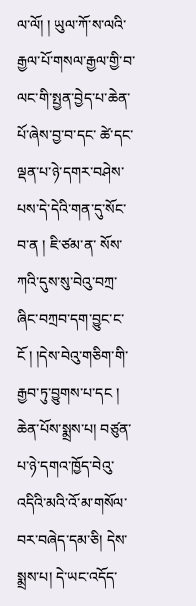ལ་ལོ། ། ཡུལ་ཀོ་ས་ལའི་རྒྱལ་པོ་གསལ་རྒྱལ་གྱི་བ་ལང་གི་སྤྱན་བྱེད་པ་ཆེན་པོ་ཞེས་བྱ་བ་དང་ ཚེ་དང་ལྡན་པ་ཉེ་དགར་བཤེས་པས་དེ་དེའི་གན་དུ་སོང་བ་ན ། ཇི་ཙམ་ན་ སོས་ཀའི་དུས་སུ་བེའུ་བཀྲ་ཞིང་བཀྲབ་དག་བྱུང་ང་ངོ ། །དེས་བེའུ་གཅིག་གི་ རྒྱབ་ཏུ་བྱུགས་པ་དང ། ཆེན་པོས་སྨྲས་པ། བཙུན་པ་ཉེ་དགའ་ཁྱོད་བེའུ་ འདིའི་མའི་འོ་མ་གསོལ་བར་བཞེད་དམ་ཅི། དེས་སྨྲས་པ། དེ་ཡང་འདོད་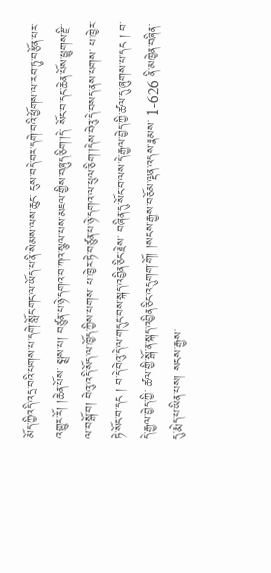མོད་ཀྱིའདི་འདྲ་བའི་པགས་པ་དགེ་སློང་གང་ལ་ཡོད་པ་ནི་སེམས་ལས་ཆུང་ ངུས་བདེ་བར་དགེ་བའི་ཕྱོགས་ལ་རབ་ཏུ་བརྩོན་པར་འགྱུར་རོ། །ཆེན་པོས་ སྨྲས་པ། བཙུན་པ་ཉེ་དགའ་བ་ཀའ་སྩལ་པས་མཇལ་གྱིས་བཞུད་ཅིག་།དེ་ སོང་བ་དང་ཆེན་པོས་ཕྱུགས་རྫི་ལ་བསྒོ་བ། བེའུ་འདི་སོད་ལ་ཁྱོད་ཀྱིས་པགས་ པ་ཁྱེར་ཏེ་བཙུན་པ་ཉེ་དགའ་ལ་ཕུལ་ཅིག་།དེས་བེའུ་དེ་བསད་ནས་པགས་ པ་ཁྱེར་ཏེ་སོང་བ་དང ། བ་དེ་བེའུ་དེ་ལ་གདུང་བས་སྐད་འབྱིན་ཅིང་རྗེས་ བཞིན་དུ་སོང་བ་ལས་དེ་རྒྱལ་བྱེད་ཀྱི་ཚལ་དུ་ཞུགས་པ་དང ། བ་དེ་རྒྱལ་བྱེད་ཀྱི་ ཚལ་གྱི་སྒོ་ན་སྐད་འབྱིན་ཅིང་འདུགག་གོ། །སངས་རྒྱས་བཅོམ་ལྡན་འདས་རྣམས་ 1-626 ནི་མཁྱེན་བཞིན་དུ་རྨེད་པ་ཡིན་པས། སངས་རྒྱས་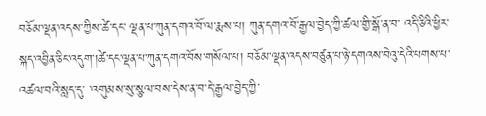བཅོམ་ལྡན་འདས་ཀྱིས་ཚེ་དང་ ལྡན་པ་ཀུན་དགའ་བོ་ལ་རྨས་པ། ཀུན་དགའ་བོ་རྒྱལ་བྱེད་ཀྱི་ཚལ་གྱི་སྒོ་ན་བ་ འདི་ཅིའི་ཕྱིར་སྐད་འབྱིན་ཅིང་འདུག་།ཚེ་དང་ལྡན་པ་ཀུན་དགའ་བོས་གསོལ་པ། བཅོམ་ལྡན་འདས་བཙུན་པ་ཉེ་དགའས་བེའུ་དེའི་པགས་པ་འཚལ་བའི་སླད་དུ་ ་འགུམས་སུ་སྩལ་བས་དེས་ན་བ་དེ་རྒྱལ་བྱེད་ཀྱི་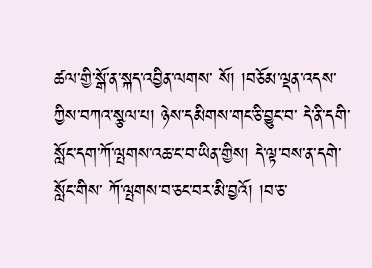ཚལ་གྱི་སྒོ་ན་སྐད་འབྱིན་ལགས་ སོ། །བཅོམ་ལྡན་འདས་ཀྱིས་བཀའ་སྩལ་པ། ཉེས་དམིགས་གང་ཅི་བྱུང་བ་ དེ་ནི་དགི་སློང་དག་ཀོ་ལྤགས་འཆ་ང་བ་ཡིན་གྱིས། དེ་ལྟ་བས་ན་དགེ་སློང་གིས་ ཀོ་ལྤགས་བ་ཅང་བར་མི་བྱའོ། །བ་ཅ་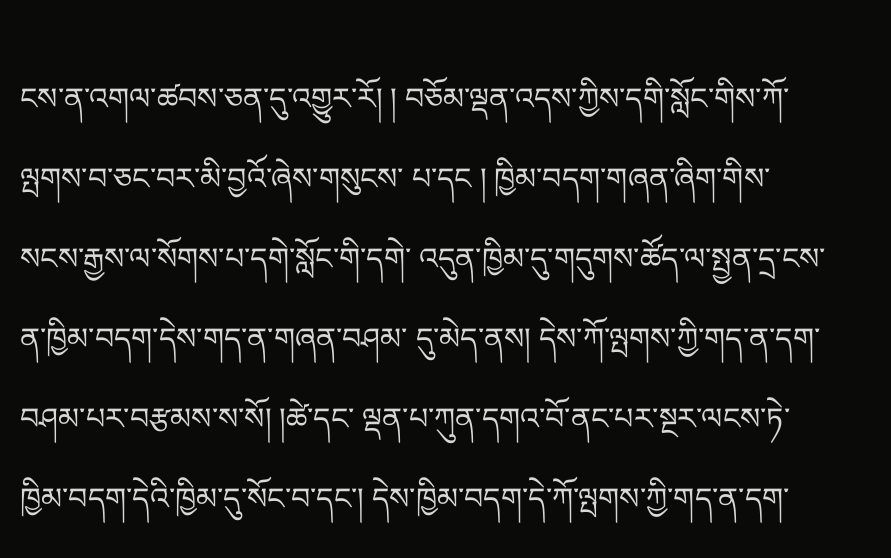ངས་ན་འགལ་ཚབས་ཅན་དུ་འགྱུར་རོ། ། བཅོམ་ལྡན་འདས་ཀྱིས་དགི་སློང་གིས་ཀོ་ལྤགས་བ་ཅང་བར་མི་བྱའོ་ཞེས་གསུངས་ པ་དང ། ཁྱིམ་བདག་གཞན་ཞིག་གིས་སངས་རྒྱས་ལ་སོགས་པ་དགེ་སློང་གི་དགེ་ འདུན་ཁྱིམ་དུ་གདུགས་ཚོད་ལ་སྤྱན་དྲ་ངས་ན་ཁྱིམ་བདག་དེས་གད་ན་གཞན་བཤམ་ དུ་མེད་ནས། དེས་ཀོ་ལྤགས་ཀྱི་གད་ན་དག་བཤམ་པར་བརྩམས་ས་སོ། །ཚེ་དང་ ལྡན་པ་ཀུན་དགའ་བོ་ནང་པར་སྔར་ལངས་ཏེ་ཁྱིམ་བདག་དེའི་ཁྱིམ་དུ་སོང་བ་དང་། དེས་ཁྱིམ་བདག་དེ་ཀོ་ལྤགས་ཀྱི་གད་ན་དག་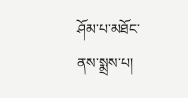ཤོམ་པ་མཐོང་ནས་སྨྲས་པ།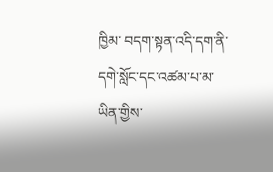ཁྱིམ་ བདག་སྟན་འདི་དག་ནི་དགེ་སློང་དང་འཚམ་པ་མ་ཡིན་གྱིས་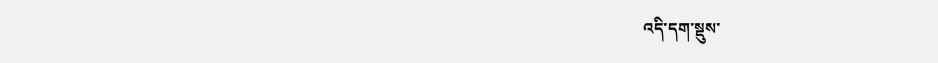འདི་དག་སྡུས་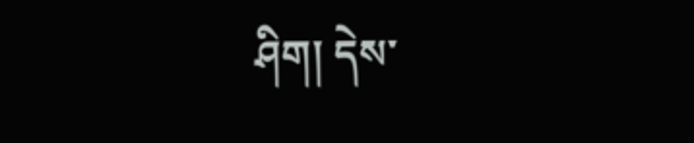ཤིག། དེས་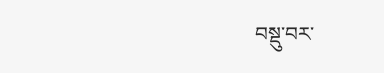བསྡུ་བར་